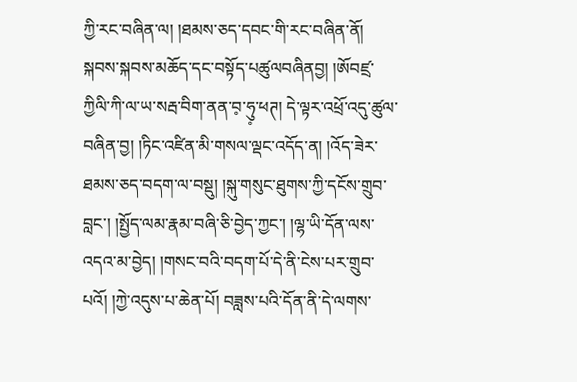ཀྱི་རང་བཞིན་ལ། །ཐམས་ཅད་དབང་གི་རང་བཞིན་ནོ། སྐབས་སྐབས་མཆོད་དང་བསྟོད་པཚུལབཞིནབྱ། །ཨོབཛྲ་ཀྱིལི་ཀི་ལ་ཡ་སརྦ་བིག་ནན་བ༷་ཧུ༷་ཕཊ། དེ་ལྟར་འཕྲོ་འདུ་ཚུལ་བཞིན་བྱ། །ཏིང་འཛིན་མི་གསལ་ལྡང་འདོད་ན། །འོད་ཟེར་ཐམས་ཅད་བདག་ལ་བསྡུ། །སྐུ་གསུང་ཐུགས་ཀྱི་དངོས་གྲུབ་བླང་། །སྤྱོད་ལམ་རྣམ་བཞི་ཅི་བྱེད་ཀྱང་། །ལྷ་ཡི་དོན་ལས་འདའ་མ་བྱེད། །གསང་བའི་བདག་པོ་དེ་ནི་ངེས་པར་གྲུབ་པའོ། །ཀྱེ་འདུས་པ་ཆེན་པོ། བཟླས་པའི་དོན་ནི་དེ་ལགས་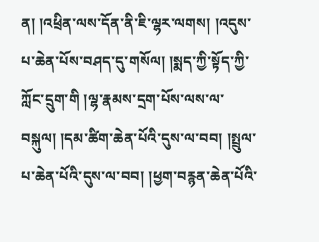ན། །འཕྲིན་ལས་དོན་ནི་ཇི་ལྷར་ལགས། །འདུས་པ་ཆེན་པོས་བཤད་དུ་གསོལ། །སྨད་ཀྱི་སྟོད་ཀྱི་ཀློང་དྲུག་གི །ལྷ་རྣམས་དྲག་པོས་ལས་ལ་བསྐུལ། །དམ་ཚིག་ཆེན་པོའི་དུས་ལ་བབ། །སྤྲུལ་པ་ཆེན་པོའི་དུས་ལ་བབ། །ཕྱག་བརྙན་ཆེན་པོའི་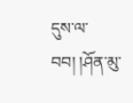དུས་ལ་བབ། །ཤོན་མུ་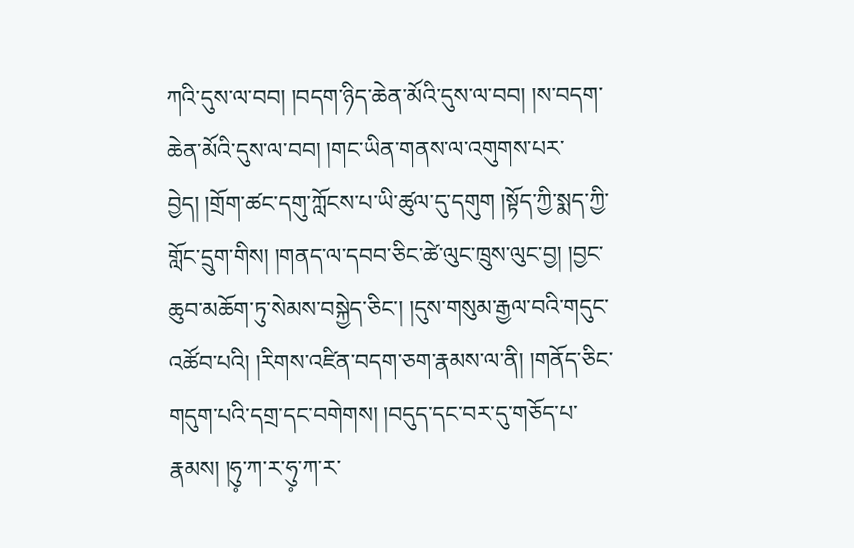ཀའི་དུས་ལ་བབ། །བདག་ཉིད་ཆེན་མོའི་དུས་ལ་བབ། །ས་བདག་ཆེན་མོའི་དུས་ལ་བབ། །གང་ཡིན་གནས་ལ་འགུགས་པར་བྱེད། །གྲོག་ཚང་དགུ་ཀློངས་པ་ཡི་ཚུལ་དུ་དགུག །སྟོད་ཀྱི་སྨད་ཀྱི་གློང་དྲུག་གིས། །གནད་ལ་དབབ་ཅིང་ཚེ་ལུང་ཁྲུས་ལུང་བྱ། །བྱང་ཆུབ་མཆོག་ཏུ་སེམས་བསྐྱེད་ཅིང་། །དུས་གསུམ་རྒྱལ་བའི་གདུང་འཚོབ་པའི། །རིགས་འཛིན་བདག་ཅག་རྣམས་ལ་ནི། །གནོད་ཅིང་གདུག་པའི་དགྲ་དང་བགེགས། །བདུད་དང་བར་དུ་གཅོད་པ་རྣམས། །ཧུ༷་ཀ་ར་ཧུ༷་ཀ་ར་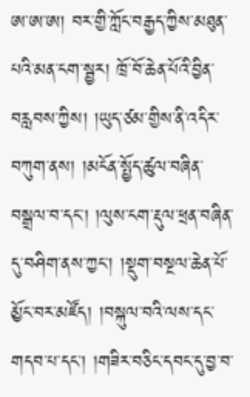ཨ་ཨ་ཨ། བར་གྱི་ཀློང་བརྒྱད་ཀྱིས་མཐུན་པའི་མན་ངག་སྦྱར། ཁྲོ་བོ་ཆེན་པོའི་བྱིན་བརླབས་ཀྱིས། །ཡུད་ཙམ་གྱིས་ནི་འདིར་བཀུག་ནས། །མངོན་སྤྱོད་ཚུལ་བཞིན་བསྒྲལ་བ་དང་། །ལུས་ངག་རྡུལ་ཕྲན་བཞིན་དུ་བཤིག་ནས་ཀྱང་། །སྡུག་བསྔལ་ཆེན་པོ་མྱོང་བར་མཛོད། །བསྐུལ་བའི་ལས་དང་གདབ་པ་དང་། །གཟིར་བཅིང་དབང་དུ་བྱ་བ་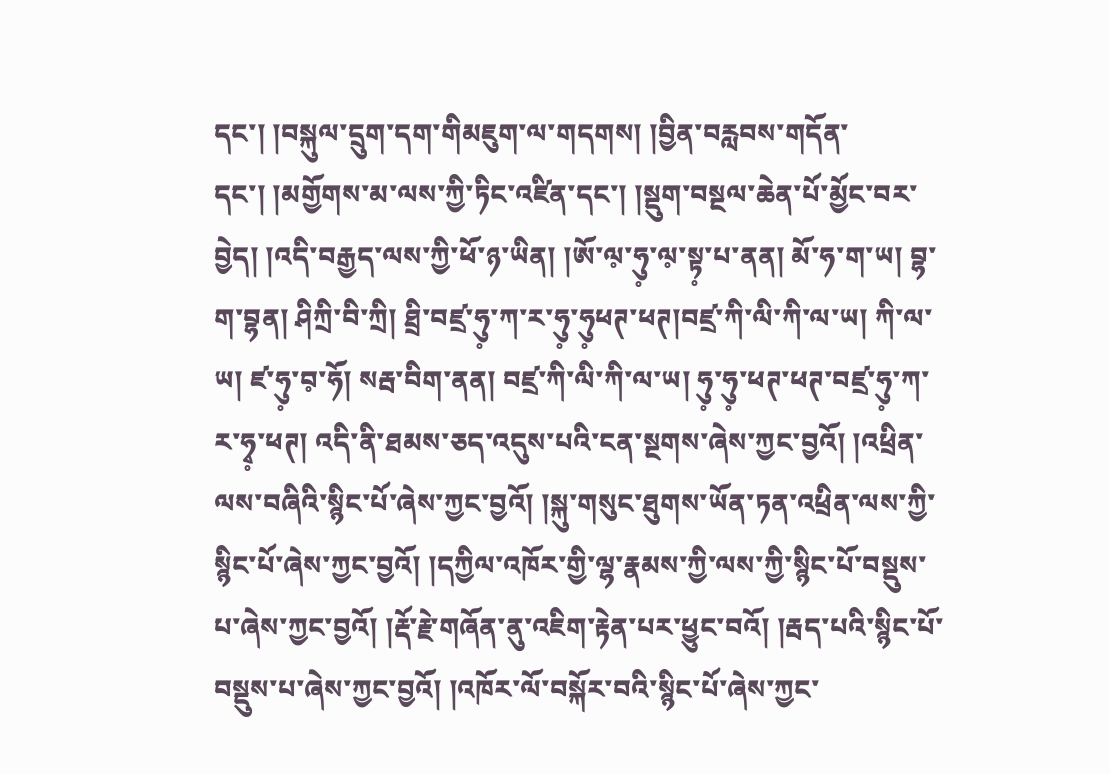དང་། །བསྐུལ་དྲུག་དག་གིམཇུག་ལ་གདགས། །བྱིན་བརླབས་གདོན་དང་། །མགྱོགས་མ་ལས་ཀྱི་ཏིང་འཛིན་དང་། །སྡུག་བསྔལ་ཆེན་པོ་མྱོང་བར་བྱེད། །འདི་བརྒྱད་ལས་ཀྱི་ཕོ་ཉ་ཡིན། །ཨོ་ལ༷་ཧུ༷་ལ༷་སྟ༷་པ་ནན། མོ་ཧ་ག་ཡ། བྷ་ག་བྷན། ཤིཀྲི་བི་ཀྲི། ཐྲི་བཛྲ་ཧུ༷་ཀ་ར་ཧུ༷་ཧུ༷ཕཊ་ཕཊ།བཛྲ་ཀི་ལི་ཀི་ལ་ཡ། ཀི་ལ་ཡ། ཛ་ཧུ༷་བ༷་ཧོ། སརྦ་བིག་ནན། བཛྲ་ཀི་ལི་ཀི་ལ་ཡ། ཧུ༷་ཧུ༷་ཕཊ་ཕཊ་བཛྲ་ཧུ༷་ཀ་ར་ཧྭ༷་ཕཊ། འདི་ནི་ཐམས་ཅད་འདུས་པའི་ངན་སྔགས་ཞེས་ཀྱང་བྱའོ། །འཕྲིན་ལས་བཞིའི་སྙིང་པོ་ཞེས་ཀྱང་བྱའོ། །སྐུ་གསུང་ཐུགས་ཡོན་ཏན་འཕྲིན་ལས་ཀྱི་སྙིང་པོ་ཞེས་ཀྱང་བྱའོ། །དཀྱིལ་འཁོར་གྱི་ལྷ་རྣམས་ཀྱི་ལས་ཀྱི་སྙིང་པོ་བསྡུས་པ་ཞེས་ཀྱང་བྱའོ། །རྡོ་རྗེ་གཞོན་ནུ་འཇིག་རྟེན་པར་ཕྱུང་བའོ། །རྦད་པའི་སྙིང་པོ་བསྡུས་པ་ཞེས་ཀྱང་བྱའོ། །འཁོར་ལོ་བསྐོར་བའི་སྙིང་པོ་ཞེས་ཀྱང་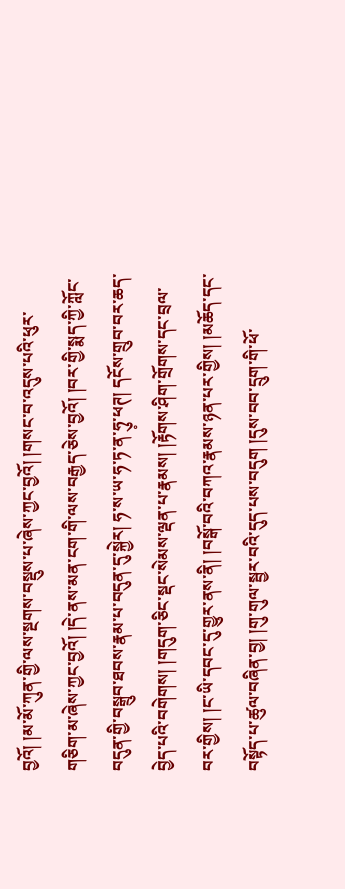བྱའོ། །མ་མོ་ཀུན་གྱི་ལས་སྔགས་བསྡུས་པ་ཞེས་ཀྱང་བྱའོ། །གསང་བ་འདུས་པའི་ཕུར་གཅིག་མ་ཞེས་ཀྱང་བྱའོ། །དེ་ནས་མན་ངག་གི་ལས་བརྒྱད་ཅེས་བྱའོ། །བར་གྱི་སྨད་ཀྱི་ཀློང་བདུན་གྱི་བསྒྲུབ་ཐབས་རྣམ་པ་བདུན་དུ་སྐྱེར། ཧ་ས་ཡ་ཧ་ཏ་ན་ཧུ༷་ཕཊ། དངོས་གྲུབ་བར་ཆད་བྱེད་པའི་བགེགས། །གདུག་ཅིང་སྡང་སེམས་ལྡན་པ་རྣམས། །རྟོགས་ཤིག་གྲོགས་དང་བྲལ་བར་གྱིས། །ང་ཡི་དབང་དུ་གྱུར་ནས་ནི། །བསྒོ་བའི་བཀའ་རྣམས་ཉན་པར་གྱིས། །མཆོད་དང་བསྟོད་པ་ཚུལ་བཞིན་བྱ། །གུ་གུལ་སྦྱར་བའི་དུད་པས་བདུག །དུས་བབ་དྲུག་གི་ཕོ་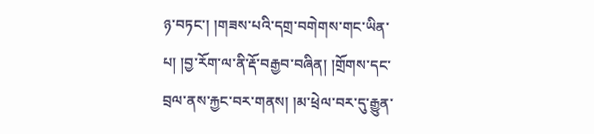ཉ་བཏང་། །གཟས་པའི་དགྲ་བགེགས་གང་ཡིན་པ། །བྱ་རོག་ལ་ནི་རྡོ་བརྒྱབ་བཞིན། །གྲོགས་དང་བྲལ་ནས་རྐྱང་བར་གནས། །མ་ཕྲེལ་བར་དུ་རྒྱུན་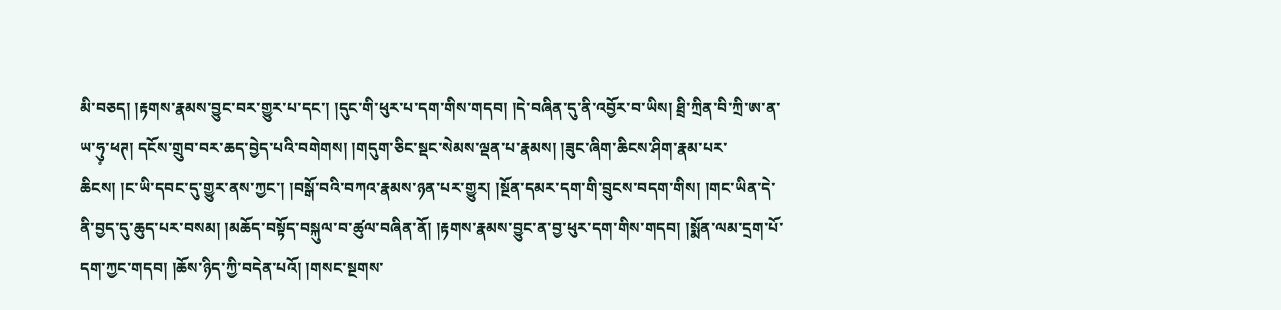མི་བཅད། །རྟགས་རྣམས་བྱུང་བར་གྱུར་པ་དང་། །དུང་གི་ཕུར་པ་དག་གིས་གདབ། །དེ་བཞིན་དུ་ནི་འབྱོར་བ་ཡིས། ཐྲི་ཀྲིན་བི་ཀྲི་ཨ་ན་ཡ་ཧུ༷་ཕཊ། དངོས་གྲུབ་བར་ཆད་བྱེད་པའི་བགེགས། །གདུག་ཅིང་སྡང་སེམས་ལྡན་པ་རྣམས། །ཟུང་ཞིག་ཆིངས་ཤིག་རྣམ་པར་ཆིངས། །ང་ཡི་དབང་དུ་གྱུར་ནས་ཀྱང་། །བསྒོ་བའི་བཀའ་རྣམས་ཉན་པར་གྱུར། །སྔོན་དམར་དག་གི་བྲུངས་བདག་གིས། །གང་ཡིན་དེ་ནི་བྱད་དུ་ཆུད་པར་བསམ། །མཆོད་བསྟོད་བསྐུལ་བ་ཚུལ་བཞིན་ནོ། །རྟགས་རྣམས་བྱུང་ན་བྱ་ཕུར་དག་གིས་གདབ། །སྨོན་ལམ་དྲག་པོ་དག་ཀྱང་གདབ། །ཆོས་ཉིད་ཀྱི་བདེན་པའོ། །གསང་སྔགས་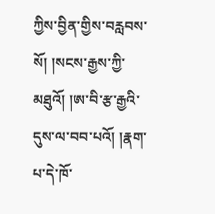ཀྱིས་བྱིན་གྱིས་བརླབས་སོ། །སངས་རྒྱས་ཀྱི་མཐུའོ། །ཨ་བི་རྩ་རྒྱའི་དུས་ལ་བབ་པའོ། །རྣག་པ་དེ་ཁོ་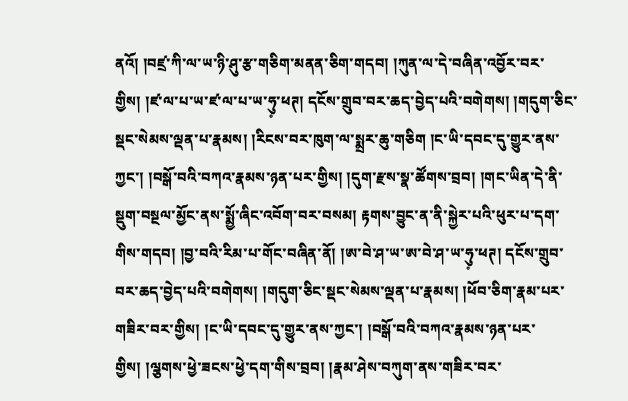ནའོ། །བཛྲ་ཀི་ལ་ཡ་ཉི་ཤུ་རྩ་གཅིག་མནན་ཅིག་གདབ། །ཀུན་ལ་དེ་བཞིན་འབྱོར་བར་གྱིས། །ཛ་ལ་པ་ཡ་ཛ་ལ་པ་ཡ་ཧུ༷་ཕཊ། དངོས་གྲུབ་བར་ཆད་བྱེད་པའི་བགེགས། །གདུག་ཅིང་སྡང་སེམས་ལྡན་པ་རྣམས། །རིངས་བར་ཁུག་ལ་སྨྲར་ཆུ་གཅིག །ང་ཡི་དབང་དུ་གྱུར་ནས་ཀྱང་། །བསྒོ་བའི་བཀའ་རྣམས་ཉན་པར་གྱིས། །དུག་རྫས་སྣ་ཚོགས་བྲབ། །གང་ཡིན་དེ་ནི་སྡུག་བསྔལ་མྱོང་ནས་སྨྱོ་ཞིང་འབོག་བར་བསམ། རྟགས་བྱུང་ན་ནི་སྐྱེར་པའི་ཕུར་པ་དག་གིས་གདབ། །བྱ་བའི་རིམ་པ་གོང་བཞིན་ནོ། །ཨ་བེ་ཤ་ཡ་ཨ་བེ་ཤ་ཡ་ཧུ༷་ཕཊ། དངོས་གྲུབ་བར་ཆད་བྱེད་པའི་བགེགས། །གདུག་ཅིང་སྡང་སེམས་ལྡན་པ་རྣམས། །ཕོབ་ཅིག་རྣམ་པར་གཟིར་བར་གྱིས། །ང་ཡི་དབང་དུ་གྱུར་ནས་ཀྱང་། །བསྒོ་བའི་བཀའ་རྣམས་ཉན་པར་གྱིས། །ལྕགས་ཕྱེ་ཟངས་ཕྱེ་དག་གིས་བྲབ། །རྣམ་ཤེས་བཀུག་ནས་གཟིར་བར་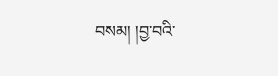བསམ། །བྱ་བའི་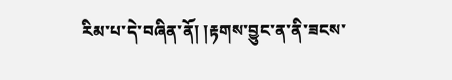རིམ་པ་དེ་བཞིན་ནོ། །རྟགས་བྱུང་ན་ནི་ཟངས་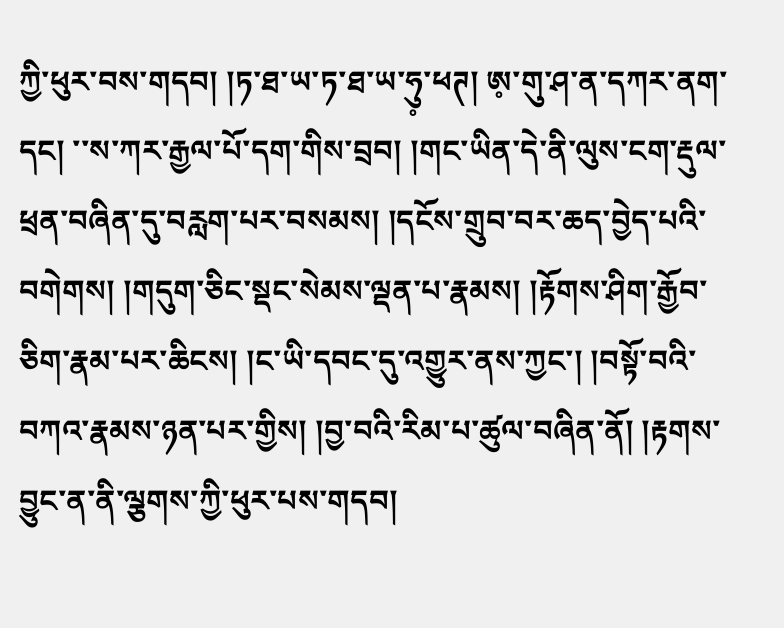ཀྱི་ཕུར་བས་གདབ། །ཏ་ཐ་ཡ་ཏ་ཐ་ཡ་ཧུ༷་ཕཊ། ཨ༷་གུ་ཤ་ན་དཀར་ནག་དང། ་་ས་ཀར་རྒྱལ་པོ་དག་གིས་བྲབ། །གང་ཡིན་དེ་ནི་ལུས་ངག་རྡུལ་ཕྲན་བཞིན་དུ་བརླག་པར་བསམས། །དངོས་གྲུབ་བར་ཆད་བྱེད་པའི་བགེགས། །གདུག་ཅིང་སྡང་སེམས་ལྡན་པ་རྣམས། །རྟོགས་ཤིག་རྒྱོབ་ཅིག་རྣམ་པར་ཆིངས། །ང་ཡི་དབང་དུ་འགྱུར་ནས་ཀྱང་། །བསྟོ་བའི་བཀའ་རྣམས་ཉན་པར་གྱིས། །བྱ་བའི་རིམ་པ་ཚུལ་བཞིན་ནོ། །རྟགས་བྱུང་ན་ནི་ལྕགས་ཀྱི་ཕུར་པས་གདབ།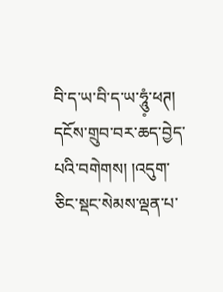བི་ད་ཡ་བི་ད་ཡ་ཧཱུཾ༷་ཕཊ། དངོས་གྲུབ་བར་ཆད་བྱེད་པའི་བགེགས། །འདུག་ཅིང་སྡང་སེམས་ལྡན་པ་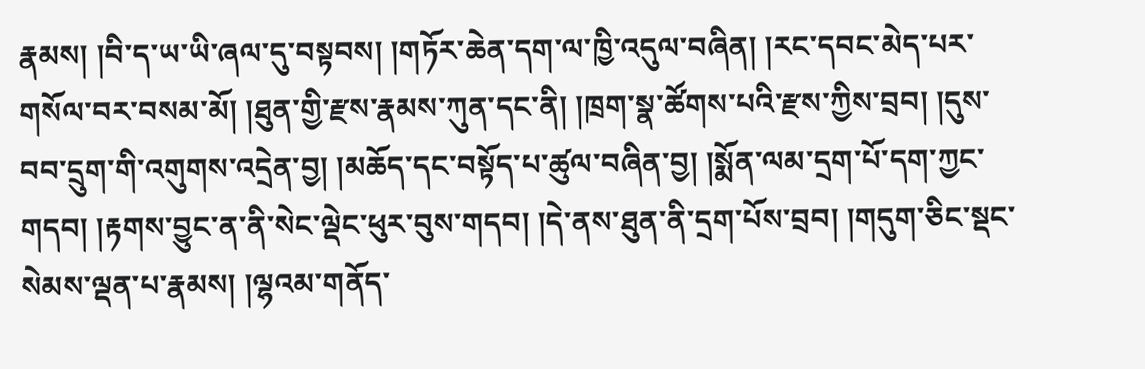རྣམས། །བི་ད་ཡ་ཡི་ཞལ་དུ་བསྟབས། །གཏོར་ཆེན་དག་ལ་ཁྱི་འདུལ་བཞིན། །རང་དབང་མེད་པར་གསོལ་བར་བསམ་མོ། །ཐུན་གྱི་རྫས་རྣམས་ཀུན་དང་ནི། །ཁྲག་སྣ་ཚོགས་པའི་རྫས་ཀྱིས་བྲབ། །དུས་བབ་དྲུག་གི་འགུགས་འདྲེན་བྱ། །མཆོད་དང་བསྟོད་པ་ཚུལ་བཞིན་བྱ། །སྨོན་ལམ་དྲག་པོ་དག་ཀྱང་གདབ། །རྟགས་བྱུང་ན་ནི་སེང་ལྡེང་ཕུར་བུས་གདབ། །དེ་ནས་ཐུན་ནི་དྲག་པོས་བྲབ། །གདུག་ཅིང་སྡང་སེམས་ལྡན་པ་རྣམས། །ལྷའམ་གནོད་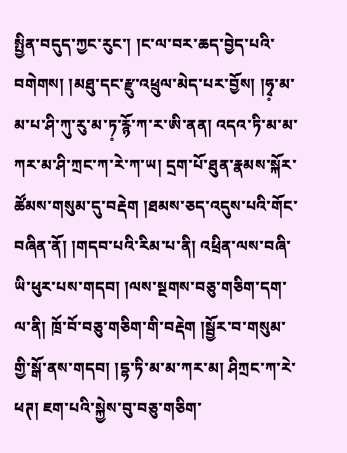སྤྱིན་བདུད་ཀྱང་རུང་། །ང་ལ་བར་ཆད་བྱེད་པའི་བགེགས། །མཐུ་དང་རྫུ་འཕྲུལ་མེད་པར་བྱོས། །ཧྭ༷་མ་མ་པ་ཤི་ཀུ་རུ་མ་ཏ༷་རྙོ་ཀ་ར་ཨི་ནན། འདའ་ཏི་མ་མ་ཀར་མ་ཤི་ཀྲང་ཀ་རེ་ཀ་ཡ། དྲག་པོ་ཐུན་རྣམས་སྐོར་ཚོམས་གསུམ་དུ་བརྡེག །ཐམས་ཅད་འདུས་པའི་གོང་བཞིན་ནོ། །གདབ་པའི་རིམ་པ་ནི། འཕྲིན་ལས་བཞི་ཡི་ཕུར་པས་གདབ། །ལས་སྔགས་བཅུ་གཅིག་དག་ལ་ནི། ཁྲོ་བོ་བཅུ་གཅིག་གི་བརྡེག །སྦྱོར་བ་གསུམ་གྱི་སྒོ་ནས་གདབ། །དྷ་ཏི་མ་མ་ཀར་མ། ཤིཀྲང་ཀ་རེ་ཕཊ། ཇག་པའི་སྐྱེས་བུ་བཅུ་གཅིག་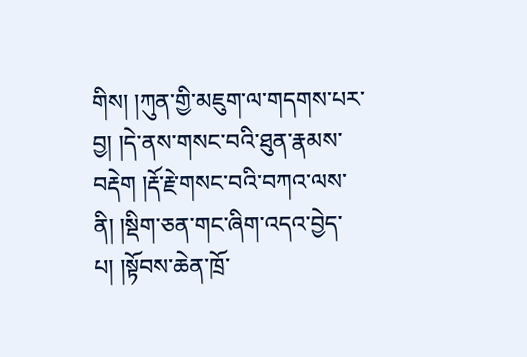གིས། །ཀུན་གྱི་མཇུག་ལ་གདགས་པར་བྱ། །དེ་ནས་གསང་བའི་ཐུན་རྣམས་བརྡེག །རྡོ་རྗེ་གསང་བའི་བཀའ་ལས་ནི། །སྡིག་ཅན་གང་ཞིག་འདའ་བྱེད་པ། །སྟོབས་ཆེན་ཁྲོ་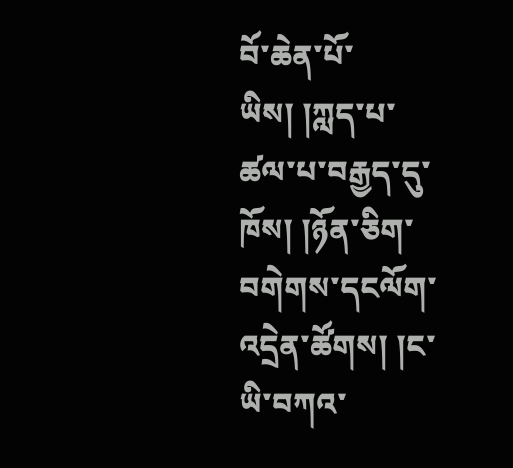བོ་ཆེན་པོ་ཡིས། །ཀླད་པ་ཚལ་པ་བརྒྱད་དུ་ཁོས། །ཉོན་ཅིག་བགེགས་དངལོག་འདྲེན་ཚོགས། །ང་ཡི་བཀའ་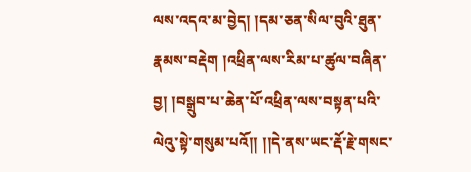ལས་འདའ་མ་བྱེད། །དམ་ཅན་སིལ་བུའི་ཐུན་རྣམས་བརྡེག །འཕྲིན་ལས་རིམ་པ་ཚུལ་བཞིན་བྱ། །བསྒྲུབ་པ་ཆེན་པོ་འཕྲིན་ལས་བསྟན་པའི་ལེའུ་སྟེ་གསུམ་པའོ།། །།དེ་ནས་ཡང་རྡོ་རྗེ་གསང་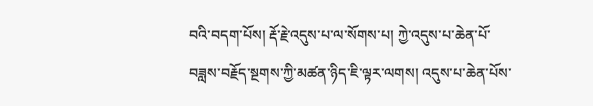བའི་བདག་པོས། རྡོ་རྗེ་འདུས་པ་ལ་སོགས་པ། ཀྱེ་འདུས་པ་ཆེན་པོ་བཟླས་བརྗོད་སྔགས་ཀྱི་མཚན་ཉིད་ཇི་ལྟར་ལགས། འདུས་པ་ཆེན་པོས་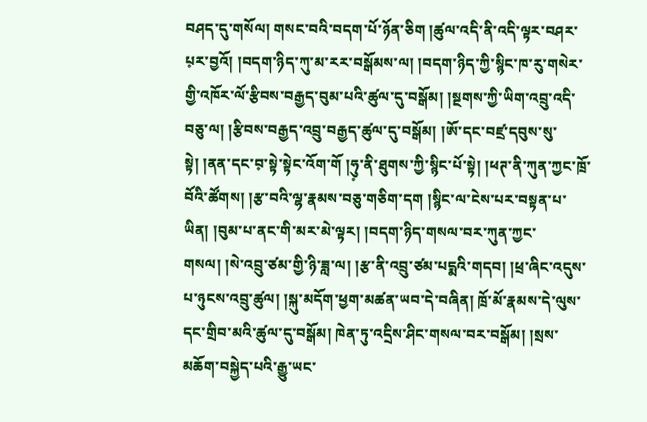བཤད་དུ་གསོལ། གསང་བའི་བདག་པོ་ཉོན་ཅིག །ཚུལ་འདི་ནི་འདི་ལྟར་བཤར་པ༷ར་བྱའོ། །བདག་ཉིད་ཀུ་མ་རར་བསྒོམས་ལ། །བདག་ཉིད་ཀྱི་སྙིང་ཁ་རུ་གསེར་གྱི་འཁོར་ལོ་རྩིབས་བརྒྱད་བུམ་པའི་ཚུལ་དུ་བསྒོམ། །སྔགས་ཀྱི་ཡིག་འབྲུ་འདི་བཅུ་ལ། །རྩིབས་བརྒྱད་འབྲུ་བརྒྱད་ཚུལ་དུ་བསྒོམ། །ཨོ་དང་བཛྲ་དབུས་སུ་སྟེ། །ནན་དང་བ༷་སྟེ་སྟེང་འོག་གོ །ཧུ༷་ནི་ཐུགས་ཀྱི་སྙིང་པོ་སྟེ། །ཕཊ་ནི་ཀུན་ཀྱང་ཁྲོ་བོའི་ཚོགས། །རྩ་བའི་ལྷ་རྣམས་བཅུ་གཅིག་དག །སྙིང་ལ་ངེས་པར་བསྟན་པ་ཡིན། །བུམ་པ་ནང་གི་མར་མེ་ལྟར། །བདག་ཉིད་གསལ་བར་ཀུན་ཀྱང་གསལ། །སེ་འབྲུ་ཙམ་གྱི་ཉི་ཟླ་ལ། །རྩ་ནི་འབྲུ་ཙམ་པདྨའི་གདབ། །ཕྲ་ཞིང་འདུས་པ་ཉུངས་འབྲུ་ཚུལ། །སྐུ་མདོག་ཕྱག་མཚན་ཡབ་དེ་བཞིན། ཁྲོ་མོ་རྣམས་དེ་ལུས་དང་གྲིབ་མའི་ཚུལ་དུ་བསྒོམ། ཁེན་ཏུ་འདྲིས་ཤིང་གསལ་བར་བསྒོམ། །སྲས་མཆོག་བསྐྱེད་པའི་རྒྱུ་ཡང་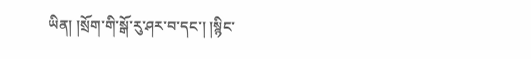ཡིན། །སྲོག་གི་སྒོ་རུ་ཤར་བ་དང་། །སྙིང་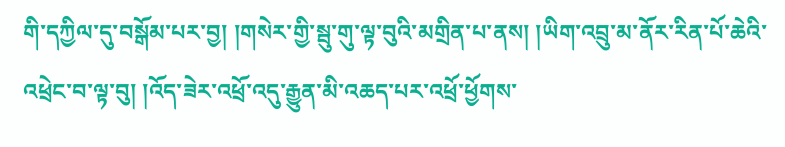གི་དཀྱིལ་དུ་བསྒོམ་པར་བྱ། །གསེར་གྱི་སྦུ་གུ་ལྟ་བུའི་མགྲིན་པ་ནས། །ཡིག་འབྲུ་མ་ནོར་རིན་པོ་ཆེའི་འཕྲེང་བ་ལྟ་བུ། །འོད་ཟེར་འཕྲོ་འདུ་རྒྱུན་མི་འཆད་པར་འཕྲོ་ཕྱོགས་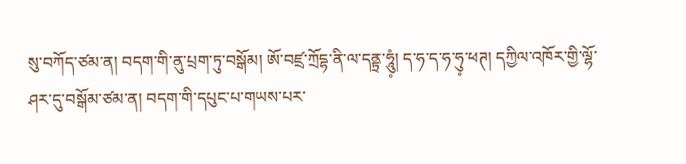སུ་བཀོད་ཙམ་ན། བདག་གི་ནུ་པྲག་ཏུ་བསྒོམ། ཨོ་བཛྲ་ཀྲོདྷ་ནི་ལ་དནྟྲ་ཧཱུཾ༷། ད་ཧ་ད་ཧ་ཧུ༷་ཕཊ། དཀྱིལ་འཁོར་གྱི་ལྷོ་ཤར་དུ་བསྒོམ་ཙམ་ན། བདག་གི་དཔུང་པ་གཡས་པར་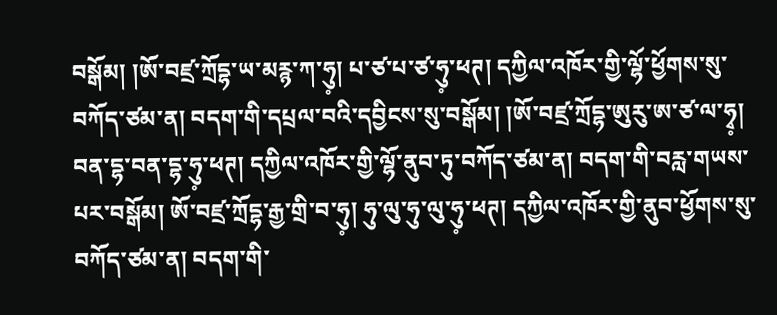བསྒོམ། །ཨོ་བཛྲ་ཀྲོདྷ་ཡ་མརྙ་ཀ་ཧུ༷། པ་ཙ་པ་ཙ་ཧུ༷་ཕཊ། དཀྱིལ་འཁོར་གྱི་ལྷོ་ཕྱོགས་སུ་བཀོད་ཙམ་ན། བདག་གི་དཔྲལ་བའི་དབྱིངས་སུ་བསྒོམ། །ཨོ་བཛྲ་ཀྲོདྷ་ཨུརུ་ཨ་ཙ་ལ་ཧྭ༷། བན་དྷ་བན་དྷ་ཧུ༷་ཕཊ། དཀྱིལ་འཁོར་གྱི་ལྷོ་ནུབ་ཏུ་བཀོད་ཙམ་ན། བདག་གི་བརླ་གཡས་པར་བསྒོམ། ཨོ་བཛྲ་ཀྲོདྷ་རྒྱ་གྲི་བ་ཧུ༷། ཧུ་ལུ་ཧུ་ལུ་ཧུ༷་ཕཊ། དཀྱིལ་འཁོར་གྱི་ནུབ་ཕྱོགས་སུ་བཀོད་ཙམ་ན། བདག་གི་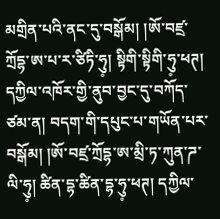མགྲིན་པའི་ནང་དུ་བསྒོམ། །ཨོ་བཛྲ་ཀྲོདྷ་ཨ་པ་ར་ཙིཏི་ཧུ༷། སྟིགི་སྟིགི་ཧུ༷་ཕཊ། དཀྱིལ་འཁོར་གྱི་ནུབ་བྱང་དུ་བཀོད་ཙམ་ན། བདག་གི་དཔུང་པ་གཡོན་པར་བསྒོམ། །ཨོ་བཛྲ་ཀྲོདྷ་ཨ་མྲི་ཏ་ཀུན་ཌ་ལི་ཧུ༷། ཚིན་དྷ་ཚིན་དྷ་ཧུ༷་ཕཊ། དཀྱིལ་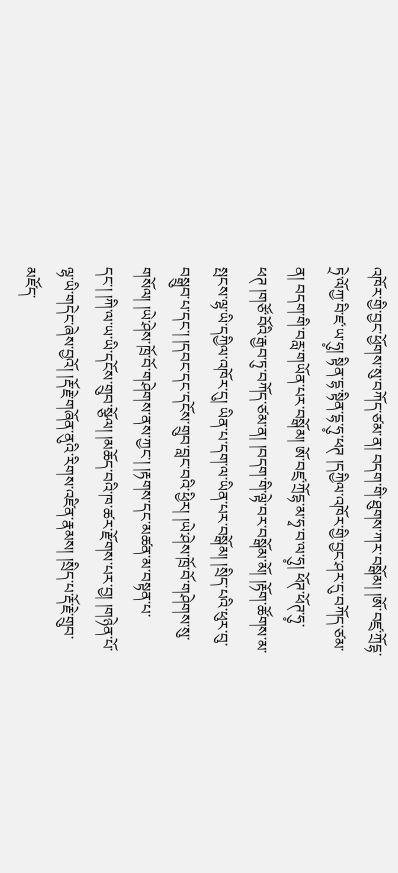འཁོར་གྱི་བྱང་ཕྱོགས་སུ་བཀོད་ཙམ་ན། བདག་གི་ཐུགས་ཀར་བསྒོམ། །ཨོ་བཛྲ་ཀྲོདྷ་ཏྲེ་ལོཀྱ་བི་ཛ་ཡ་ཧུ༷། སྟིན་དྷ་སྟིན་དྷ་ཧུ༷་ཕཊ །དཀྱིལ་འཁོར་གྱི་བྱང་ཤར་དུ་བཀོད་ཙམ་ན། བདག་གི་བརླ་གཡོན་པར་བསྒོམ། ཨོ་བཛྲ་ཀྲོདྷ་མ་ཧྭ་བ་ལ་ཧུ༷། ཕོཊ་ཕོཊ་ཧུ༷་ཕཊ །གཙོ་བོའི་རྒྱབ་ཏུ་བཀོད་ཙམ་ན། །བདག་གི་ལྟེ་བར་བསྒོམ་མོ། །རྟོག་ཚོགས་མ་སྤངས་ལྷ་ཡི་དཀྱིལ་འཁོར་དུ། ཡིན་པ་དག་ལ་ཡིན་པར་བསྒོམ། །སྲིད་པའི་ཕུར་བུ་བསྒྲུབ་པ་དང་། །དབང་དང་དངོས་གྲུབ་བླང་བའི་ཕྱིར། །ཡེ་ཤེས་ཁྲོ་བོ་གཤེགས་སུ་གསོལ། །ཡེ་ཤེས་ཁྲོ་བོ་གཤེགས་ནས་ཀྱང་། །རྟགས་དང་མཚན་མ་བསྟན་པ་དང་། །ཀི་ལ་ཡ་ཡི་དངོས་གྲུབ་སྩོལ། །མཆོད་བའི་ཁ་ཚར་རྫོགས་པར་བྱ། །གཉེན་པོ་ལྷ་ཡི་གདེང་ཞེས་བྱའོ། །རྡོ་རྗེ་གཞོན་ནུའི་རིགས་འཛིན་རྣམས། །སྲིད་པ་རྡོ་རྗེ་གྲུབ་མཛོད་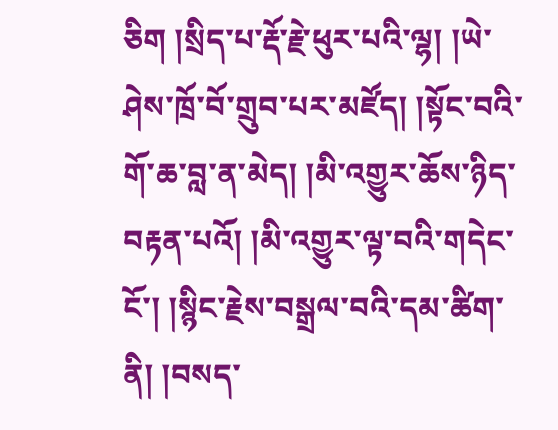ཅིག །སྲིད་པ་རྡོ་རྗེ་ཕུར་པའི་ལྷ། །ཡེ་ཤེས་ཁྲོ་བོ་གྲུབ་པར་མཛོད། །སྟོང་བའི་གོ་ཆ་བླ་ན་མེད། །མི་འགྱུར་ཆོས་ཉིད་བརྟན་པའོ། །མི་འགྱུར་ལྟ་བའི་གདེང་ངོ་། །སྙིང་རྗེས་བསྒྲལ་བའི་དམ་ཚིག་ནི། །བསད་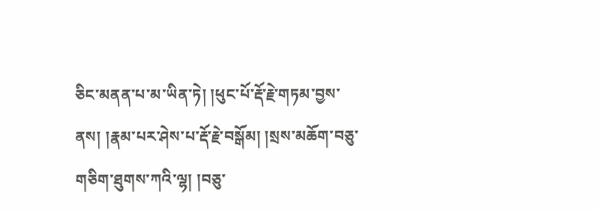ཅིང་མནན་པ་མ་ཡིན་ཏེ། །ཕུང་པོ་རྡོ་རྗེ་གཏམ་བྱས་ནས། །རྣམ་པར་ཤེས་པ་རྡོ་རྗེ་བསྒོམ། །སྲས་མཆོག་བཅུ་གཅིག་ཐུགས་ཀའི་ལྷ། །བཅུ་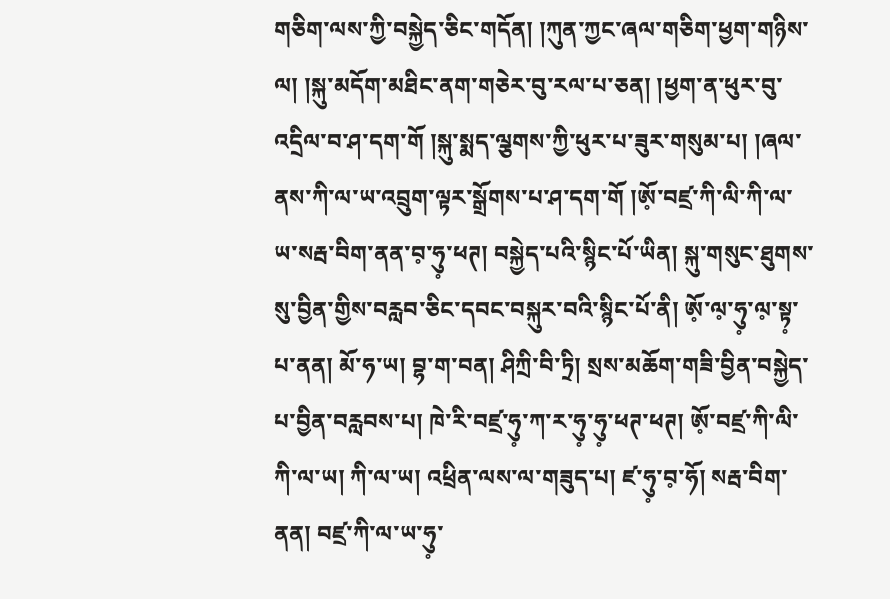གཅིག་ལས་ཀྱི་བསྐྱེད་ཅིང་གདོན། །ཀུན་ཀྱང་ཞལ་གཅིག་ཕྱག་གཉིས་ལ། །སྐུ་མདོག་མཐིང་ནག་གཅེར་བུ་རལ་པ་ཅན། །ཕྱག་ན་ཕུར་བུ་འདྲིལ་བ་ཤ་དག་གོ །སྐུ་སྨད་ལྕགས་ཀྱི་ཕུར་པ་ཟུར་གསུམ་པ། །ཞལ་ནས་ཀི་ལ་ཡ་འབྲུག་ལྟར་སྒྲོགས་པ་ཤ་དག་གོ །ཨོ༷་བཛྲ་ཀི་ལི་ཀི་ལ་ཡ་སརྦ་བིག་ནན་བ༷་ཧུ༷་ཕཊ། བསྐྱེད་པའི་སྙིང་པོ་ཡིན། སྐུ་གསུང་ཐུགས་སུ་བྱིན་གྱིས་བརླབ་ཅིང་དབང་བསྐུར་བའི་སྙིང་པོ་ནི། ཨོ༷་ལ༷་ཧུ༷་ལ༷་སྟ༷་པ་ནན། མོ་ཧ་ཡ། བྷ་ག་བན། ཤིཀྲི་བི་ཏྲི། སྲས་མཆོག་གཟི་བྱིན་བསྐྱེད་པ་བྱིན་བརླབས་པ། ཁེ་རི་བཛྲ་ཧུ༷་ཀ་ར་ཧུ༷་ཧུ༷་ཕཊ་ཕཊ། ཨོ༷་བཛྲ་ཀི་ལི་ཀི་ལ་ཡ། ཀི་ལ་ཡ། འཕྲིན་ལས་ལ་གཟུད་པ། ཛ་ཧུ༷་བ༷་ཧོ། སརྦ་བིག་ནན། བཛྲ་ཀི་ལ་ཡ་ཧུ༷་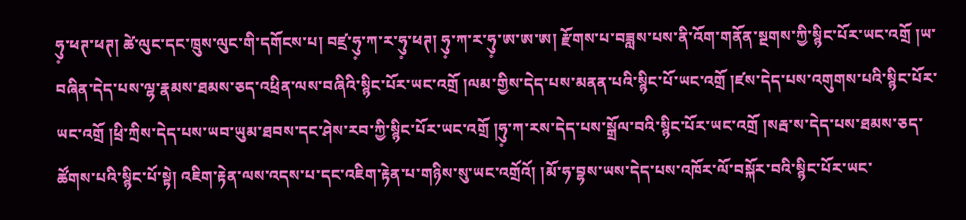ཧུ༷་ཕཊ་ཕཊ། ཚེ་ལུང་དང་ཁྲུས་ལུང་གི་དགོངས་པ། བཛྲ་ཧུ༷་ཀ་ར་ཧུ༷་ཕཊ། ཧུ༷་ཀ་ར་ཧུ༷་ཨ་ཨ་ཨ། རྫོགས་པ་བཟླས་པས་ནི་འོག་གནོན་སྔགས་ཀྱི་སྙིང་པོར་ཡང་འགྲོ །ཡ་བཞིན་དེད་པས་ལྷ་རྣམས་ཐམས་ཅད་འཕྲིན་ལས་བཞིའི་སྙིང་པོར་ཡང་འགྲོ །ལམ་གྱིས་དེད་པས་མནན་པའི་སྙིང་པོ་ཡང་འགྲོ །ཛས་དེད་པས་འགུགས་པའི་སྙིང་པོར་ཡང་འགྲོ །ཕྲི་ཀྲིས་དེད་པས་ཡབ་ཡུམ་ཐབས་དང་ཤེས་རབ་ཀྱི་སྙིང་པོར་ཡང་འགྲོ །ཧུ༷་ཀ་རས་དེད་པས་སྒྲོལ་བའི་སྙིང་པོར་ཡང་འགྲོ །སརྦ་ས་དེད་པས་ཐམས་ཅད་ཚོགས་པའི་སྙིང་པོ་སྟེ། འཇིག་རྟེན་ལས་འདས་པ་དང་འཇིག་རྟེན་པ་གཉིས་སུ་ཡང་འགྲོའོ། །མོ་ཧ་བྷས་ཡས་དེད་པས་འཁོར་ལོ་བསྐོར་བའི་སྙིང་པོར་ཡང་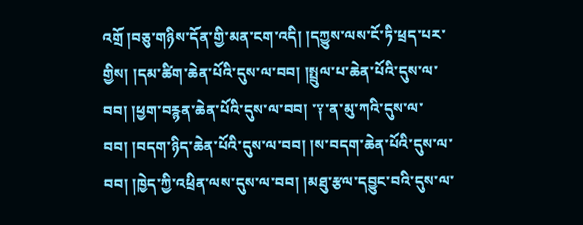འགྲོ །བཅུ་གཉིས་དོན་གྱི་མན་ངག་འདི། །དཀྱུས་ལས་ངོ་ཏི་ཕྲད་པར་གྱིས། །དམ་ཚིག་ཆེན་པོའི་དུས་ལ་བབ། །སྤྲུལ་པ་ཆེན་པོའི་དུས་ལ་བབ། །ཕྱག་བརྙན་ཆེན་པོའི་དུས་ལ་བབ། ་༑་ན་མུ་ཀའི་དུས་ལ་བབ། །བདག་ཉིད་ཆེན་པོའི་དུས་ལ་བབ། །ས་བདག་ཆེན་པོའི་དུས་ལ་བབ། །ཁྱེད་ཀྱི་འཕྲིན་ལས་དུས་ལ་བབ། །མཐུ་རྩལ་དབྱུང་བའི་དུས་ལ་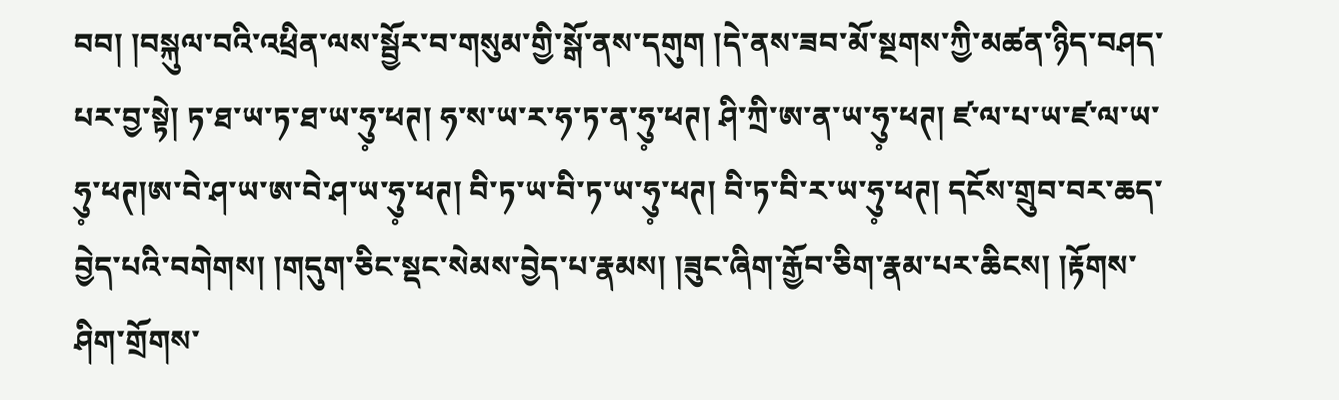བབ། །བསྐུལ་བའི་འཕྲིན་ལས་སྦྱོར་བ་གསུམ་གྱི་སྒོ་ནས་དགུག །དེ་ནས་ཟབ་མོ་སྔགས་ཀྱི་མཚན་ཉིད་བཤད་པར་བྱ་སྟེ། ཏ་ཐ་ཡ་ཏ་ཐ་ཡ་ཧུ༷་ཕཊ། ཧ་ས་ཡ་ར་ཧ་ཏ་ན་ཧུ༷་ཕཊ། ཤི་ཀྲི་ཨ་ན་ཡ་ཧུ༷་ཕཊ། ཛ་ལ་པ་ཡ་ཛ་ལ་ཡ་ཧུ༷་ཕཊ།ཨ་བེ་ཤ་ཡ་ཨ་བེ་ཤ་ཡ་ཧུ༷་ཕཊ། བི་ཏ་ཡ་བི་ཏ་ཡ་ཧུ༷་ཕཊ། བི་ཏ་བི་ར་ཡ་ཧུ༷་ཕཊ། དངོས་གྲུབ་བར་ཆད་བྱེད་པའི་བགེགས། །གདུག་ཅིང་སྡང་སེམས་བྱེད་པ་རྣམས། །ཟུང་ཞིག་རྒྱོབ་ཅིག་རྣམ་པར་ཆིངས། །རྟོགས་ཤིག་གྲོགས་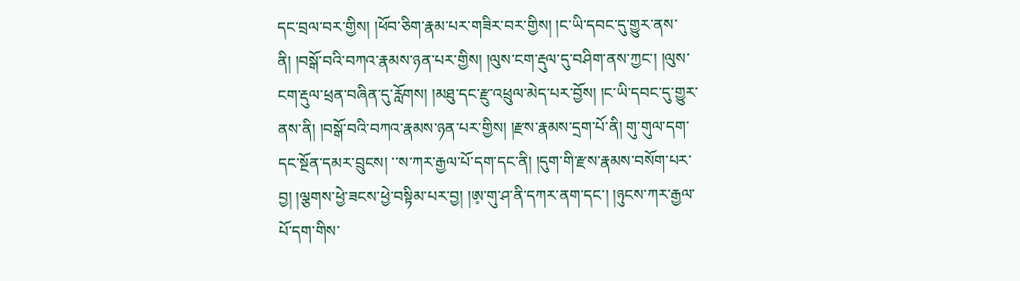དང་བྲལ་བར་གྱིས། །ཕོབ་ཅིག་རྣམ་པར་གཟིར་བར་གྱིས། །ང་ཡི་དབང་དུ་གྱུར་ནས་ནི། །བསྒོ་བའི་བཀའ་རྣམས་ཉན་པར་གྱིས། །ལུས་ངག་རྡུལ་དུ་བཤིག་ནས་ཀྱང་། །ལུས་ངག་རྡུལ་ཕྲན་བཞིན་དུ་རློགས། །མཐུ་དང་རྫུ་འཕྲུལ་མེད་པར་བྱོས། །ང་ཡི་དབང་དུ་གྱུར་ནས་ནི། །བསྒོ་བའི་བཀའ་རྣམས་ཉན་པར་གྱིས། །རྫས་རྣམས་དྲག་པོ་ནི། གུ་གུལ་དག་དང་སྔོན་དམར་བྲུངས། ་་ས་ཀར་རྒྱལ་པོ་དག་དང་ནི། །དུག་གི་རྫས་རྣམས་བསོག་པར་བྱ། །ལྕགས་ཕྱེ་ཟངས་ཕྱེ་བསྟིམ་པར་བྱ། །ཨ༷་གུ་ཤ་ནི་དཀར་ནག་དང་། །ཉུངས་ཀར་རྒྱལ་པོ་དག་གིས་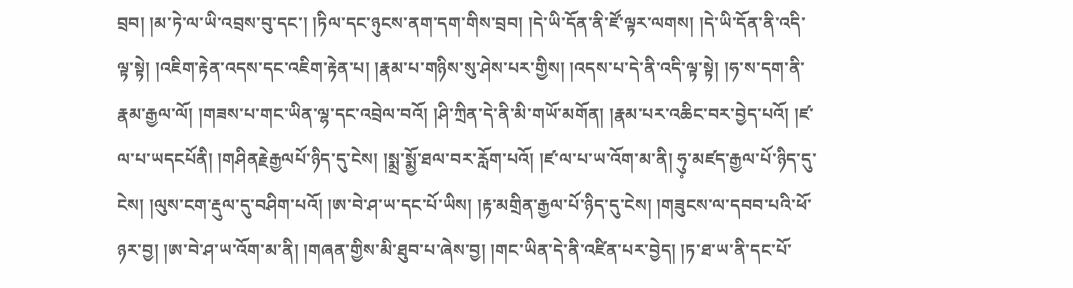བྲབ། །མ་ཏེ་ལ་ཡི་འབྲས་བུ་དང་། །ཏིལ་དང་ཉུངས་ནག་དག་གིས་བྲབ། །དེ་ཡི་དོན་ནི་ཛོ་ལྟར་ལགས། །དེ་ཡི་དོན་ནི་འདི་ལྟ་སྟེ། །འཇིག་རྟེན་འདས་དང་འཇིག་རྟེན་པ། །རྣམ་པ་གཉིས་སུ་ཤེས་པར་གྱིས། །འདས་པ་དེ་ནི་འདི་ལྟ་སྟེ། །ཧ་ས་དག་ནི་རྣམ་རྒྱལ་ལོ། །གཟས་པ་གང་ཡིན་ལྷ་དང་འབྲེལ་བའོ། །ཤི་ཀྲིན་དེ་ནི་མི་གཡོ་མགོན། །རྣམ་པར་འཆིང་བར་བྱེད་པའོ། །ཛ་ལ་པ་ཡདངཔོནི། །གཤིནརྗེརྒྱལཔོ་ཉིད་དུ་ངེས། །སྨྲ་སྨྱོ་ཐལ་བར་རློག་པའོ། །ཛ་ལ་པ་ཡ་འོག་མ་ནི། ཧུ༷་མཛད་རྒྱལ་པོ་ཉིད་དུ་ངེས། །ལུས་ངག་རྡུལ་དུ་བཤིག་པའོ། །ཨ་བེ་ཤ་ཡ་དང་པོ་ཡིས། །རྟ་མགྲིན་རྒྱལ་པོ་ཉིད་དུ་ངེས། །གཟུངས་ལ་དབབ་པའི་ཕོ་ཉར་བྱ། །ཨ་བེ་ཤ་ཡ་འོག་མ་ནི། །གཞན་གྱིས་མི་ཐུབ་པ་ཞེས་བྱ། །གང་ཡིན་དེ་ནི་འཛིན་པར་བྱེད། །ཏ་ཐ་ཡ་ནི་དང་པོ་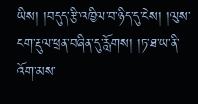ཡིས། །བདུད་རྩི་འཁྱིལ་བ་ཉིད་དུ་ངེས། །ལུས་ངག་རྡུལ་ཕྲན་བཞིན་དུ་རློགས། །ཏ་ཐ་ཡ་ནི་འོག་མས་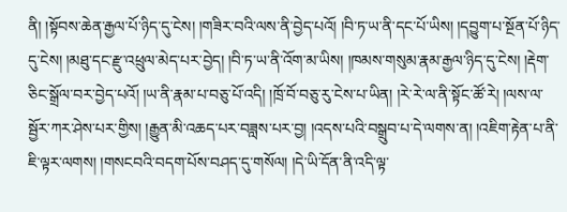ནི། །སྟོབས་ཆེན་རྒྱལ་པོ་ཉིད་དུ་ངེས། །གཟིར་བའི་ལས་ནི་བྱེད་པའོ། །བི་ཏ་ཡ་ནི་དང་པོ་ཡིས། །དབྱུག་པ་སྔོན་པོ་ཉིད་དུ་ངེས། །མཐུ་དང་རྫུ་འཕྲུལ་མེད་པར་བྱེད། །བི་ཏ་ཡ་ནི་འོག་མ་ཡིས། །ཁམས་གསུམ་རྣམ་རྒྱལ་ཉིད་དུ་ངེས། །རྡེག་ཅིང་སྒྲོལ་བར་བྱེད་པའོ། །ཡ་ནི་རྣམ་པ་བཅུ་པོ་འདི། །ཁྲོ་བོ་བཅུ་རུ་ངེས་པ་ཡིན། །རེ་རེ་ལ་ནི་སྟོང་ཚོ་རེ། །ལས་ལ་སྦྱོར་ཀར་ཤེས་པར་གྱིས། །རྒྱུན་མི་འཆད་པར་བཟླས་པར་བྱ། །འདས་པའི་བསྒྲུབ་པ་དེ་ལགས་ན། །འཇིག་རྟེན་པ་ནི་ཇི་ལྟར་ལགས། །གསངབའི་བདག་པོས་བཤད་དུ་གསོལ། །དེ་ཡི་དོན་ནི་འདི་ལྟ་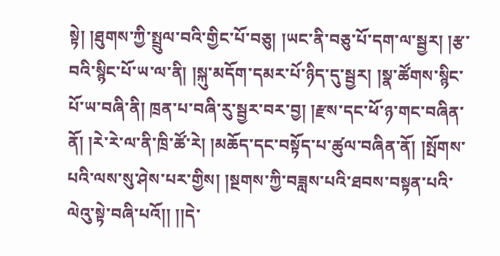སྟེ། །ཐུགས་ཀྱི་སྤྲུལ་བའི་གྱིང་པོ་བཅུ། །ཡང་ནི་བཅུ་པོ་དག་ལ་སྦྱར། །རྩ་བའི་སྙིང་པོ་ཡ་ལ་ནི། །སྐུ་མདོག་དམར་པོ་ཉིད་དུ་སྦྱར། །སྣ་ཚོགས་སྙིང་པོ་ཡ་བཞི་ནི། ཁྲན་པ་བཞི་རུ་སྦྱར་བར་བྱ། །རྫས་དང་ཕོ་ཉ་གང་བཞིན་ནོ། །རེ་རེ་ལ་ནི་ཁྲི་ཚོ་རེ། །མཆོད་དང་བསྟོད་པ་ཚུལ་བཞིན་ནོ། །སྤོགས་པའི་ལས་སུ་ཤེས་པར་གྱིས། །སྔགས་ཀྱི་བཟླས་པའི་ཐབས་བསྟན་པའི་ལེའུ་སྟེ་བཞི་པའོ།། །།དེ་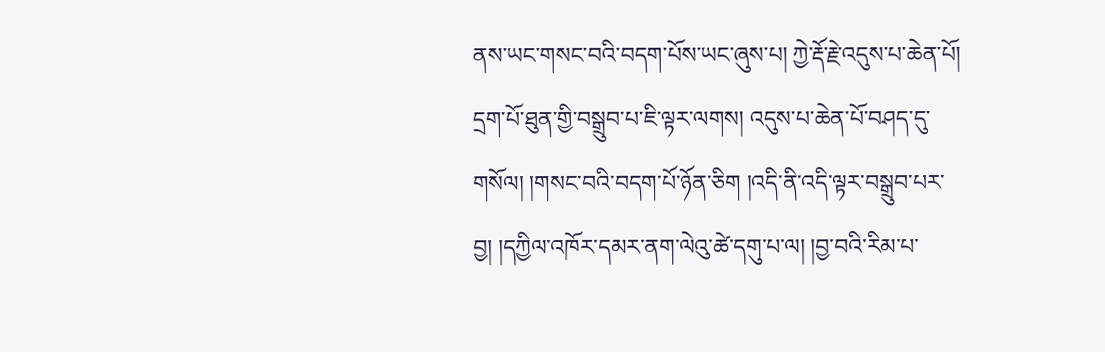ནས་ཡང་གསང་བའི་བདག་པོས་ཡང་ཞུས་པ། ཀྱེ་རྡོ་རྗེ་འདུས་པ་ཆེན་པོ། དྲག་པོ་ཐུན་གྱི་བསྒྲུབ་པ་ཇི་ལྟར་ལགས། འདུས་པ་ཆེན་པོ་བཤད་དུ་གསོལ། །གསང་བའི་བདག་པོ་ཉོན་ཅིག །འདི་ནི་འདི་ལྟར་བསྒྲུབ་པར་བྱ། །དཀྱིལ་འཁོར་དམར་ནག་ལེའུ་ཚེ་དགུ་པ་ལ། །བྱ་བའི་རིམ་པ་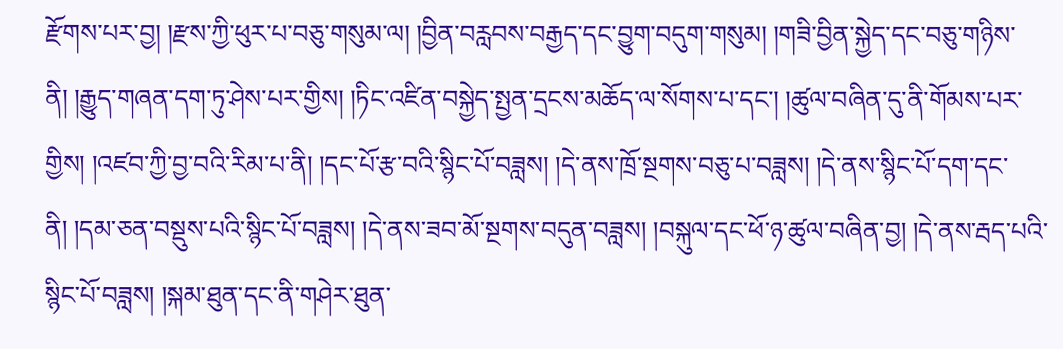རྫོགས་པར་བྱ། །རྫས་ཀྱི་ཕུར་པ་བཅུ་གསུམ་ལ། །བྱིན་བརླབས་བརྒྱད་དང་བྱུག་བདུག་གསུམ། །གཟི་བྱིན་སྐྱེད་དང་བཅུ་གཉིས་ནི། །རྒྱུད་གཞན་དག་ཏུ་ཤེས་པར་གྱིས། །ཏིང་འཛིན་བསྐྱེད་སྤྱན་དྲངས་མཆོད་ལ་སོགས་པ་དང་། །ཚུལ་བཞིན་དུ་ནི་གོམས་པར་གྱིས། །འཛབ་ཀྱི་བྱ་བའི་རིམ་པ་ནི། །དང་པོ་རྩ་བའི་སྙིང་པོ་བཟླས། །དེ་ནས་ཁྲོ་སྔགས་བཅུ་པ་བཟླས། །དེ་ནས་སྙིང་པོ་དག་དང་ནི། །དམ་ཅན་བསྡུས་པའི་སྙིང་པོ་བཟླས། །དེ་ནས་ཟབ་མོ་སྔགས་བདུན་བཟླས། །བསྐུལ་དང་ཕོ་ཉ་ཚུལ་བཞིན་བྱ། །དེ་ནས་རྦད་པའི་སྙིང་པོ་བཟླས། །སྐམ་ཐུན་དང་ནི་གཤེར་ཐུན་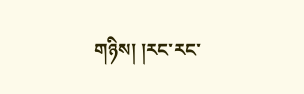གཉིས། །རང་རང་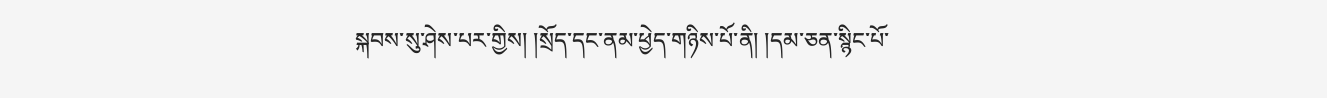སྐབས་སུ་ཤེས་པར་གྱིས། །སྲོད་དང་ནམ་ཕྱེད་གཉིས་པོ་ནི། །དམ་ཅན་སྙིང་པོ་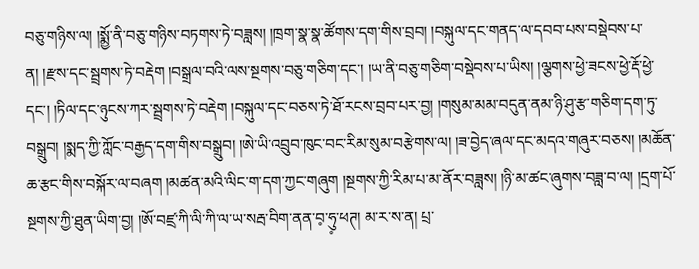བཅུ་གཉིས་ལ། །སྨྱོ་ནི་བཅུ་གཉིས་བཏགས་ཏེ་བཟླས། །ཁྲག་སྣ་སྣ་ཚོགས་དག་གིས་བྲབ། །བསྐུལ་དང་གནད་ལ་དབབ་པས་བསྡེབས་པ་ན། །རྫས་དང་སྦྲགས་ཏེ་བརྡེག །བསྒྲལ་བའི་ལས་སྔགས་བཅུ་གཅིག་དང་། །ཡ་ནི་བཅུ་གཅིག་བསྡེབས་པ་ཡིས། །ལྕགས་ཕྱེ་ཟངས་ཕྱེ་རྡོ་ཕྱེ་དང་། །ཏིལ་དང་ཉུངས་ཀར་སྦྲགས་ཏེ་བརྡེག །བསྐུལ་དང་བཅས་ཏེ་ཐོ་རངས་བྲབ་པར་བྱ། །གསུམ་མམ་བདུན་ནམ་ཉི་ཤུ་རྩ་གཅིག་དག་ཏུ་བསྒྲུབ། །སྨད་ཀྱི་ཀློང་བརྒྱད་དག་གིས་བསྒྲུབ། །ཨེ་ཡི་འབྲུབ་ཁུང་བང་རིམ་སུམ་བརྩེགས་ལ། །ཟ་བྱེད་ཞལ་དང་མདའ་གཞུར་བཅས། །མཆོན་ཆ་རྩང་གིས་བསྐོར་ལ་བཞག །མཚན་མའི་ལིང་ག་དག་ཀྱང་གཞུག །སྔགས་ཀྱི་རིམ་པ་མ་ནོར་བཟླས། །ཉི་མ་ཚང་ཞུགས་བཟླ་བ་ལ། །དྲག་པོ་སྔགས་ཀྱི་ཐུན་ཡིག་བྱ། །ཨོ་བཛྲ་ཀི་ལི་ཀི་ལ་ཡ་སརྦ་བིག་ནན་བ༷་ཧུ༷་ཕཊ། མ་ར་ས་ན། པྲ་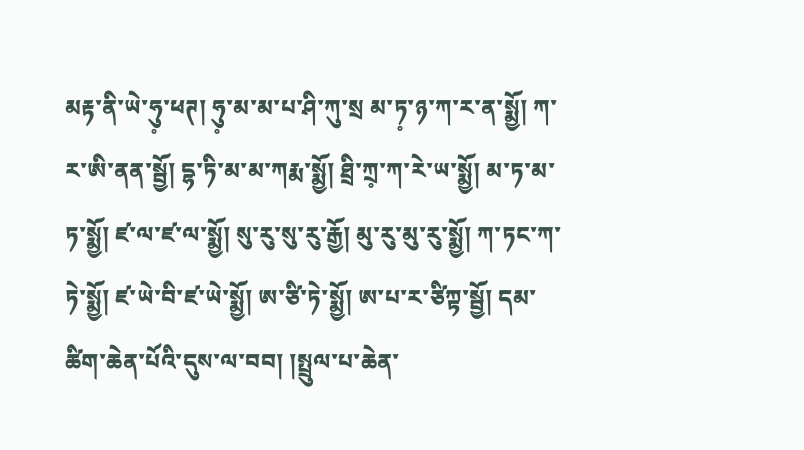མརྟ་ནི་ཡེ་ཧུ༷་ཕཊ། ཧུ༷་མ་མ་པ་ཤི་ཀུ་སྲ མ་ཏ༷་ཉ་ཀ་ར་ན་སྨྱོ། ཀ་ར་ཨི་ནན་སྦྱོ། དྷ་ཏི་མ་མ་ཀརྨ་སྨྱོ། ཐྲི་ཀྲ༷་ཀ་རེ་ཡ་སྨྱོ། མ་ཏ་མ་ཏ་སྨྱོ། ཛ་ལ་ཛ་ལ་སྨྱོ། སུ་རུ་སུ་རུ་རྒྱོ། མུ་རུ་མུ་རུ་སྨྱོ། ཀ་ཏང་ཀ་ཏེ་སྨྱོ། ཛ་ཡེ་བི་ཛ་ཡེ་སྨྱོ། ཨ་ཙི་ཏེ་སྨྱོ། ཨ་པ་ར་ཙིཀྟ་སྦྱོ། དམ་ཚིག་ཆེན་པོའི་དུས་ལ་བབ། །སྤྲུལ་པ་ཆེན་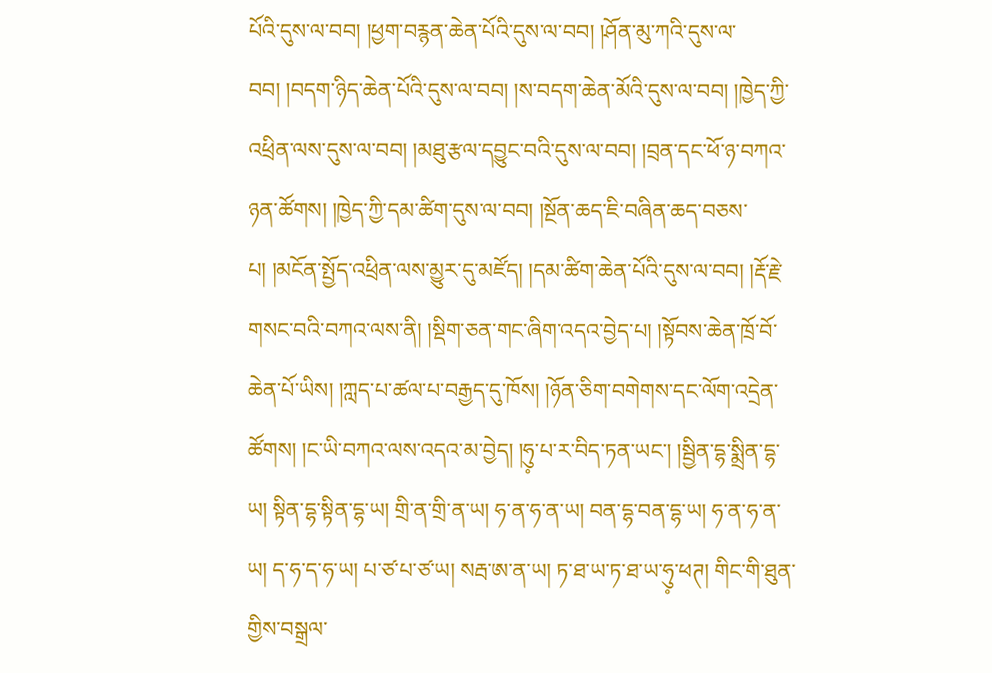པོའི་དུས་ལ་བབ། །ཕྱག་བརྙན་ཆེན་པོའི་དུས་ལ་བབ། །ཤོན་མུ་ཀའི་དུས་ལ་བབ། །བདག་ཉིད་ཆེན་པོའི་དུས་ལ་བབ། །ས་བདག་ཆེན་མོའི་དུས་ལ་བབ། །ཁྱེད་ཀྱི་འཕྲིན་ལས་དུས་ལ་བབ། །མཐུ་རྩལ་དབྱུང་བའི་དུས་ལ་བབ། །བྲན་དང་ཕོ་ཉ་བཀའ་ཉན་ཚོགས། །ཁྱེད་ཀྱི་དམ་ཚིག་དུས་ལ་བབ། །སྔོན་ཆད་ཇི་བཞིན་ཆད་བཅས་པ། །མངོན་སྤྱོད་འཕྲིན་ལས་མྱུར་དུ་མཛོད། །དམ་ཚིག་ཆེན་པོའི་དུས་ལ་བབ། །རྡོ་རྗེ་གསང་བའི་བཀའ་ལས་ནི། །སྡིག་ཅན་གང་ཞིག་འདའ་བྱེད་པ། །སྟོབས་ཆེན་ཁྲོ་བོ་ཆེན་པོ་ཡིས། །ཀླད་པ་ཚལ་པ་བརྒྱད་དུ་ཁོས། །ཉོན་ཅིག་བགེགས་དང་ལོག་འདྲེན་ཚོགས། །ང་ཡི་བཀའ་ལས་འདའ་མ་བྱེད། །ཧུ༷་པ་ར་བིད་ཏན་ཡང་། །སྦྱིན་དྷ་སྨྲིན་དྷ་ཡ། སྟིན་དྷ་སྟིན་དྷ་ཡ། གྲི་ན་གྲི་ན་ཡ། ཧ་ན་ཧ་ན་ཡ། བན་དྷ་བན་དྷ་ཡ། ཧ་ན་ཧ་ན་ཡ། ད་ཧ་ད་ཧ་ཡ། པ་ཙ་པ་ཙ་ཡ། སརྦ་ཨ་ན་ཡ། ཏ་ཐ་ཡ་ཏ་ཐ་ཡ་ཧུ༷་ཕཊ། གིང་གི་ཐུན་གྱིས་བསྒྲལ་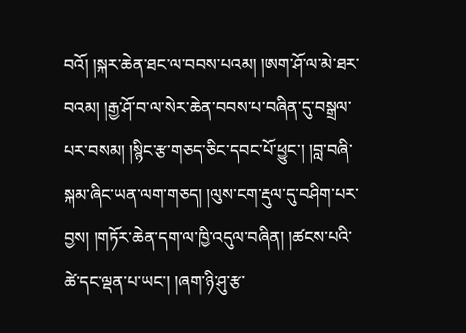བའོ། །སྐར་ཆེན་ཐང་ལ་བབས་པའམ། །ཨག་ཤོ་ལ་མེ་ཐར་བའམ། །རྒྱ་ཤོ་བ་ལ་སེར་ཆེན་བབས་པ་བཞིན་དུ་བསྒྲལ་པར་བསམ། །སྙིང་རྩ་གཅད་ཅིང་དབང་པོ་ཕྱུང་། །བླ་བཞི་སྐམ་ཞིང་ཡན་ལག་གཅད། །ལུས་ངག་རྡུལ་དུ་བཤིག་པར་བྱས། །གཏོར་ཆེན་དག་ལ་ཁྱི་འདུལ་བཞིན། །ཚངས་པའི་ཚེ་དང་ལྡན་པ་ཡང་། །ཞག་ཉི་ཤུ་རྩ་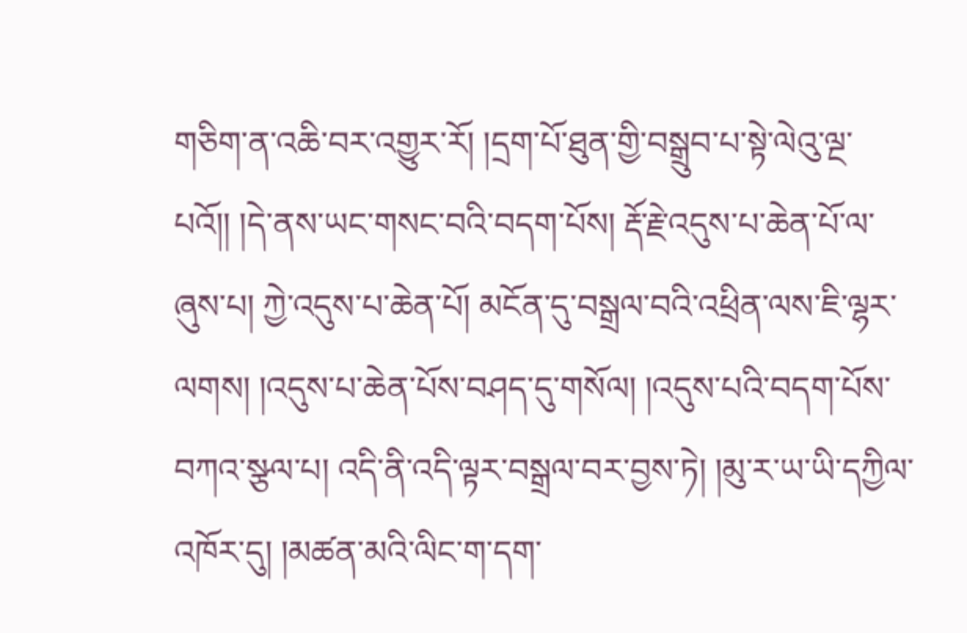གཅིག་ན་འཆི་བར་འགྱུར་རོ། །དྲག་པོ་ཐུན་གྱི་བསྒྲུབ་པ་སྟེ་ལེའུ་ལྔ་པའོ།། །དེ་ནས་ཡང་གསང་བའི་བདག་པོས། རྡོ་རྗེ་འདུས་པ་ཆེན་པོ་ལ་ཞུས་པ། ཀྱེ་འདུས་པ་ཆེན་པོ། མངོན་དུ་བསྒྲལ་བའི་འཕྲིན་ལས་ཇི་ལྷར་ལགས། །འདུས་པ་ཆེན་པོས་བཤད་དུ་གསོལ། །འདུས་པའི་བདག་པོས་བཀའ་སྩལ་པ། འདི་ནི་འདི་ལྟར་བསྒྲལ་བར་བྱས་ཏེ། །མུ་ར་ཡ་ཡི་དཀྱིལ་འཁོར་དུ། །མཚན་མའི་ལིང་ག་དག་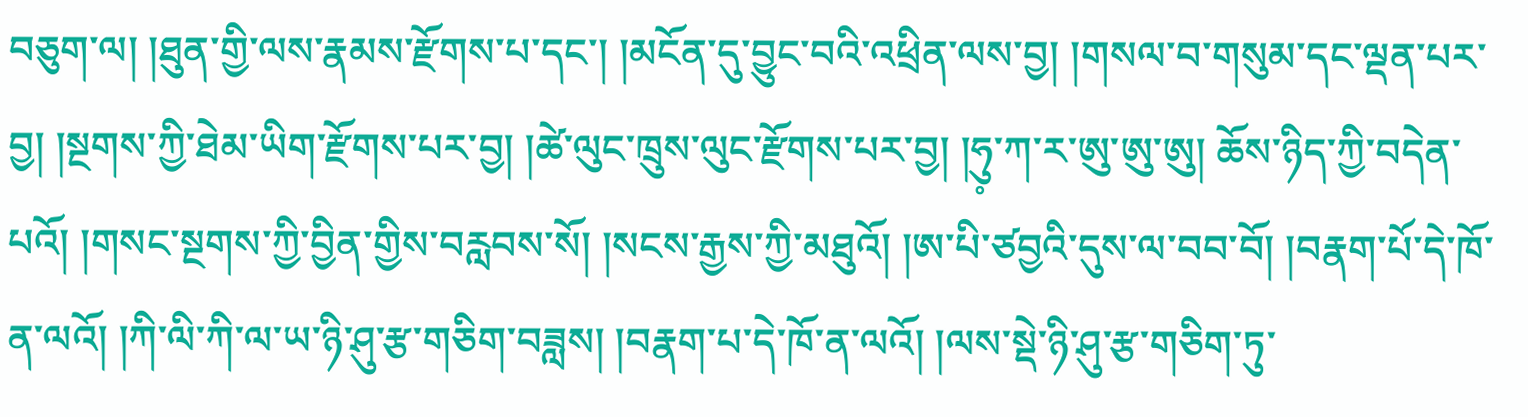བཅུག་ལ། །ཐུན་གྱི་ལས་རྣམས་རྫོགས་པ་དང་། །མངོན་དུ་བྱུང་བའི་འཕྲིན་ལས་བྱ། །གསལ་བ་གསུམ་དང་ལྡན་པར་བྱ། །སྔགས་ཀྱི་ཐེམ་ཡིག་རྫོགས་པར་བྱ། །ཚེ་ལུང་ཁྲུས་ལུང་རྫོགས་པར་བྱ། །ཧུ༷་ཀ་ར་ཨུ་ཨུ་ཨུ། ཆོས་ཉིད་ཀྱི་བདེན་པའོ། །གསང་སྔགས་ཀྱི་བྱིན་གྱིས་བརླབས་སོ། །སངས་རྒྱས་ཀྱི་མཐུའོ། །ཨ་པི་ཙབྱའི་དུས་ལ་བབ་བོ། །བརྣག་པོ་དེ་ཁོ་ན་ལའོ། །ཀི་ལི་ཀི་ལ་ཡ་ཉི་ཤུ་རྩ་གཅིག་བཟླས། །བརྣག་པ་དེ་ཁོ་ན་ལའོ། །ལས་སྡེ་ཉི་ཤུ་རྩ་གཅིག་ཏུ་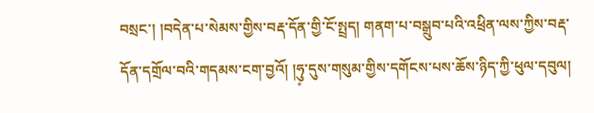བསྲང་། །བདེན་པ་སེམས་གྱིས་བརྡ་དོན་གྱི་ངོ་སྤྲད། གནག་པ་བསྒྲུབ་པའི་འཕྲིན་ལས་ཀྱིས་བརྡ་དོན་དགྲོལ་བའི་གདམས་ངག་བྱའོ། །ཧུ༷་དུས་གསུམ་གྱིས་དགོངས་པས་ཆོས་ཉིད་ཀྱི་ཕུལ་དབུལ།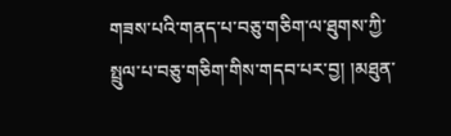གཟས་པའི་གནད་པ་བཅུ་གཅིག་ལ་ཐུགས་ཀྱི་སྤྲུལ་པ་བཅུ་གཅིག་གིས་གདབ་པར་བྱ། །མཐུན་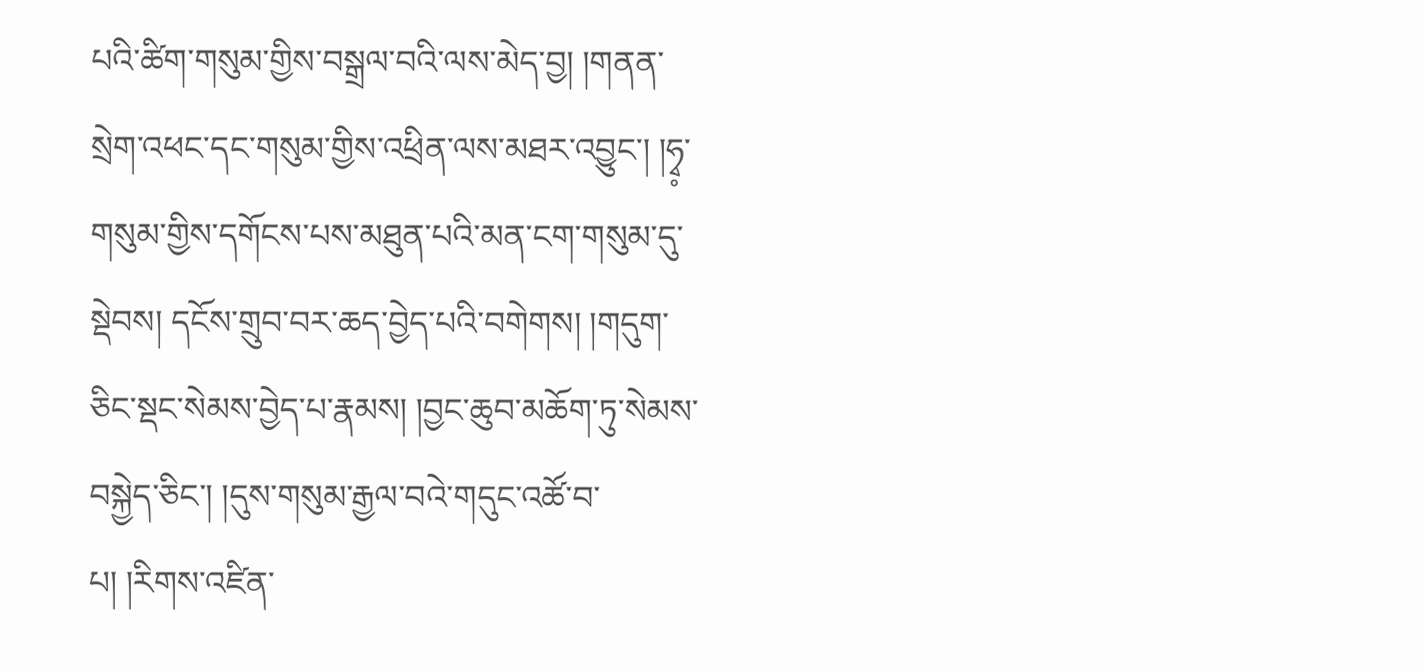པའི་ཚིག་གསུམ་གྱིས་བསྒྲལ་བའི་ལས་མེད་བྱ། །གནན་སྲེག་འཕང་དང་གསུམ་གྱིས་འཕྲིན་ལས་མཐར་འབྱུང་། །ཧྭ༷་གསུམ་གྱིས་དགོངས་པས་མཐུན་པའི་མན་ངག་གསུམ་དུ་སྡེབས། དངོས་གྲུབ་བར་ཆད་བྱེད་པའི་བགེགས། །གདུག་ཅིང་སྡང་སེམས་བྱེད་པ་རྣམས། །བྱང་ཆུབ་མཆོག་ཏུ་སེམས་བསྐྱེད་ཅིང་། །དུས་གསུམ་རྒྱལ་བའེ་གདུང་འཚོ་བ་པ། །རིགས་འཛིན་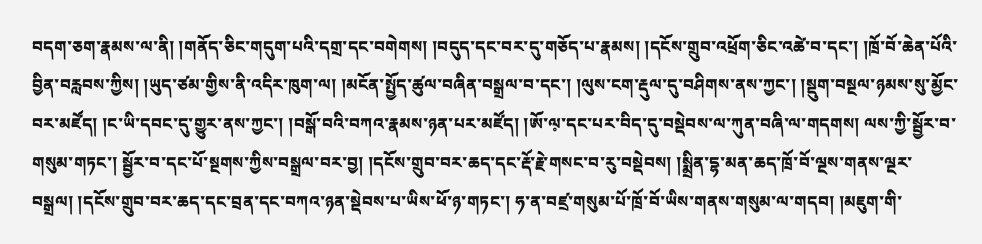བདག་ཅག་རྣམས་ལ་ནི། །གནོད་ཅིང་གདུག་པའི་དགྲ་དང་བགེགས། །བདུད་དང་བར་དུ་གཅོད་པ་རྣམས། །དངོས་གྲུབ་འཕྲོག་ཅིང་འཚེ་བ་དང་། །ཁྲོ་བོ་ཆེན་པོའི་བྱིན་བརླབས་ཀྱིས། །ཡུད་ཙམ་གྱིས་ནི་འདིར་ཁུག་ལ། །མངོན་སྤྱོད་ཚུལ་བཞིན་བསྒྲལ་བ་དང་། །ལུས་ངག་རྡུལ་དུ་བཤིགས་ནས་ཀྱང་། །སྡུག་བསྔལ་ཉམས་སུ་མྱོང་བར་མཛོད། །ང་ཡི་དབང་དུ་གྱུར་ནས་ཀྱང་། །བསྒོ་བའི་བཀའ་རྣམས་ཉན་པར་མཛོད། །ཨོ་ལ༷་དང་པར་བིད་དུ་བསྡེབས་ལ་ཀུན་བཞི་ལ་གདགས། ལས་ཀྱི་སྦྱོར་བ་གསུམ་གཏང་། སྦྱོར་བ་དང་པོ་སྔགས་ཀྱིས་བསྒྲལ་བར་བྱ། །དངོས་གྲུབ་བར་ཆད་དང་རྡོ་རྗེ་གསང་བ་རུ་བསྡེབས། །སྨྲིན་དྷ་མན་ཆད་ཁྲོ་བོ་ལྔས་གནས་ལྔར་བསྒྲལ། །དངོས་གྲུབ་བར་ཆད་དང་བྲན་དང་བཀའ་ཉན་སྡེབས་པ་ཡིས་ཕོ་ཉ་གཏང་། ཧ་ན་བཛྲ་གསུམ་པོ་ཁྲོ་བོ་ཡིས་གནས་གསུམ་ལ་གདབ། །མཇུག་གི་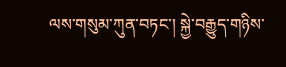ལས་གསུམ་ཀུན་བཏང་། སྐྱེ་བརྒྱུད་གཉིས་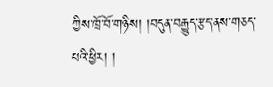ཀྱིས་ཁྲོ་བོ་གཉིས། །བདུན་བརྒྱུད་རྩད་ནས་གཅད་པའི་ཕྱིར། །